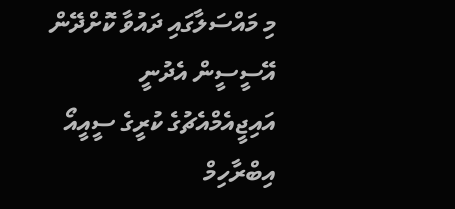މި މައްސަލާގައި ދައުވާ ކޮށްދޭން އޭސީސީން އެދުނީ އައިޖީއެމްއެޗުގެ ކުރީގެ ސީއީއޯ އިބްރާހިމް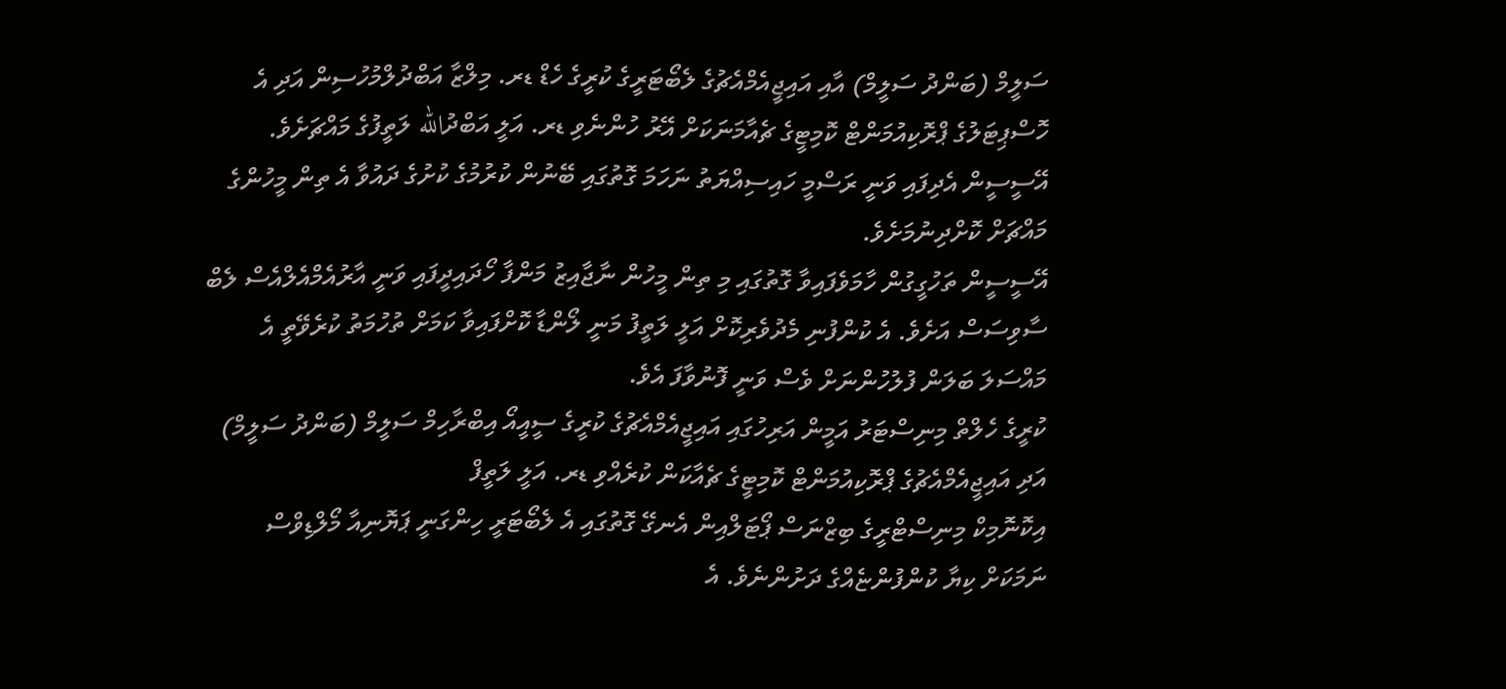ސަލީމް (ބަންދު ސަލީމް) އާއި އައިޖީއެމްއެޗުގެ ލެބޯޓަރީގެ ކުރީގެ ހެޑް ޑރ. މިލްޒާ އަބްދުލްމުހުސިން އަދި އެ ހޮސްޕިޓަލުގެ ޕްރޮކިއުމަންޓް ކޮމިޓީގެ ޗެއާމަނަކަށް އޭރު ހުންނެވި ޑރ. އަލީ އަބްދުالله ލަތީފުގެ މައްޗަށެވެ.
އޭސީސީން އެދިފައި ވަނީ ރަސްމީ ހައިސިއްޔަތު ނަހަމަ ގޮތުގައި ބޭނުން ކުރުމުގެ ކުށުގެ ދައުވާ އެ ތިން މީހުންގެ މައްޗަށް ކޮށްދިނުމަށެވެ.
އޭސީސީން ތަހުގީގުން ހާމަވެފައިވާ ގޮތުގައި މި ތިން މީހުން ނާޖާއިޒު މަންފާ ހޯދައިދީފައި ވަނީ އާރުއެމްއެލްއެސް ލެބް ސާވިސަސް އަށެވެ. އެ ކުންފުނި މެދުވެރިކޮށް އަލީ ލަތީފު މަނީ ލޯންޑާ ކޮށްފައިވާ ކަމަށް ތުހުމަތު ކުރެވޭތީ އެ މައްސަލަ ބަލަން ފުލުހުންނަށް ވެސް ވަނީ ފޮނުވާފަ އެވެ.
ކުރީގެ ހެލްތް މިނިސްޓަރު އަމީން އަރިހުގައި އައިޖީއެމްއެޗުގެ ކުރީގެ ސީއީއޯ އިބްރާހިމް ސަލީމް (ބަންދު ސަލީމް) އަދި އައިޖީއެމްއެޗުގެ ޕްރޮކިއުމަންޓް ކޮމިޓީގެ ޗެއާކަން ކުރެއްވި ޑރ. އަލީ ލަތީފް
އިކޮނޮމިކް މިނިސްޓްރީގެ ބިޒްނަސް ޕޯޓަލްއިން އެނގޭ ގޮތުގައި އެ ލެބޯޓަރީ ހިންގަނީ ޕަޔޮނިއާ މޯލްޑިވްސް ނަމަކަށް ކިޔާ ކުންފުންޏެއްގެ ދަށުންނެވެ. އެ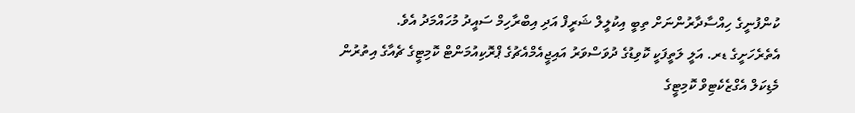ކުންފުނީގެ ހިއްސާދާރުންނަށް ތިބީ އިކުލީލް ޝަރީފް އަދި އިބްރާހިމް ސައީދު މުހައްމަދު އެވެ.
އެތެރެހަށީގެ ޑރ. އަލީ ލަތީފަކީ ކޮވިޑުގެ ދުވަސްވަރު އައިޖީއެމްއެޗުގެ ޕްރޮކިއުމަންޓް ކޮމިޓީގެ ޗެއާގެ އިތުރުން މެޑިކަލް އެގްޒެކެޓިވް ކޮމިޓީގެ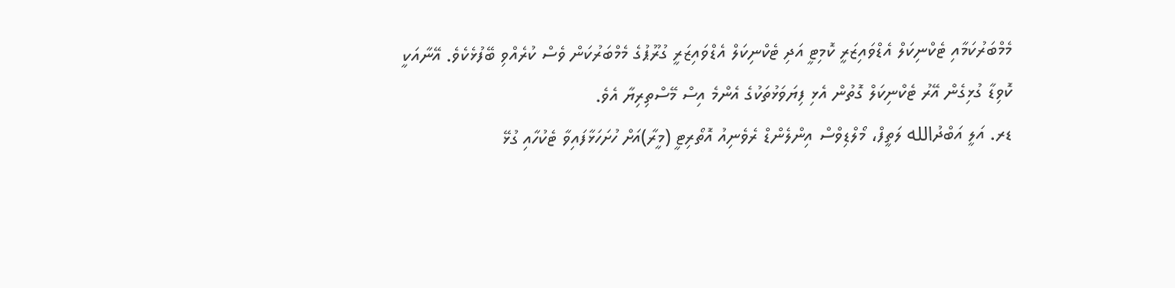މެމްބަރުކަމާއި ޓެކްނިކަލް އެޑްވައިޒަރީ ކޮމިޓީ އަދި ޓެކްނިކަލް އެޑްވައިޒަރީ ގުރޫޕުގެ މެމްބަރުކަން ވެސް ކުރެއްވި ބޭފުޅެކެވެ. އޭނާއަކީ ކޮވިޑާ ގުޅިގެން އޭރު ޓެކްނިކަލް ގޮތުން އެޅި ފިޔަވަޅުތަކުގެ އެންމެ އިސް މޭސްތިރިޔާ އެވެ.
ޑރ. އަލީ އަބްދުالله ލަތީފް، މޯލްޑިވްސް އިންލެންޑް ރެވެނިއު އޮތޯރިޓީ (މީރާ)އަށް ހުށަހަޅާފައިވާ ޓެކުހާއި ގުޅޭ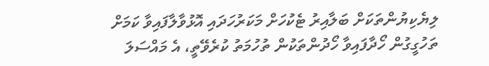ލިޔެކިޔުންތަކަށް ބަލާއިރު ޓެކުހަށް މަކަރުހަދައި އޮޅުވާލާފައިވާ ކަމަށް ތަހުގީގުން ހޯދާފައިވާ ހޯދުންތަކުން ތުހުމަތު ކުރެވޭތީ، އެ މައްސަލަ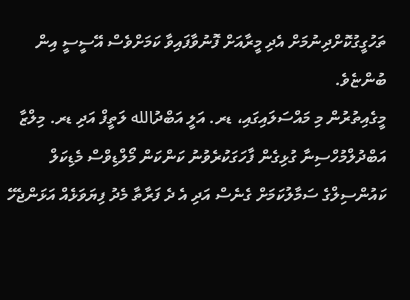ތަހުގީގުކޮށްދިނުމަށް އެދި މީރާއަށް ފޮނުވާފައިވާ ކަމަށްވެސް އޭސީސީ އިން ބުންޏެވެ.
މީގެއިތުރުން މި މައްސަލައިގައި، ޑރ. އަލީ އަބްދުالله ލަތީފް އަދި ޑރ. މިލްޒާ އަބްދުލްމުހްސިނާ ގުޅިގެން ފާހަގަކުރެވުނު ކަންކަން މޯލްޑިވްސް މެޑިކަލް ކައުންސިލްގެ ސަމާލުކަމަށް ގެނެސް އަދި އެ ދެ ފަރާތާ މެދު ފިޔަވަޅެއް އަޅަންޖެހޭ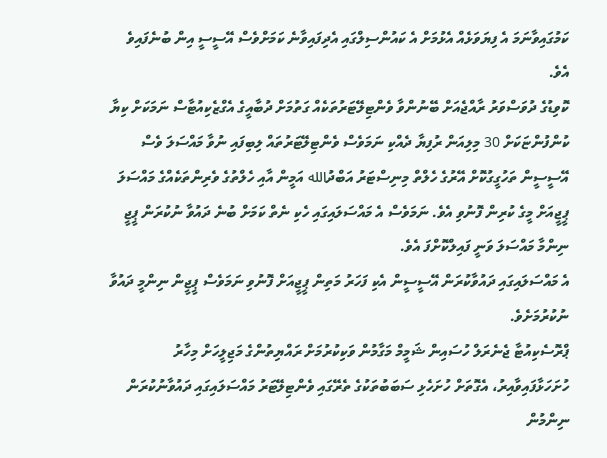ކަމުގައިވާނަމަ އެ ފިޔަވަޅެއް އެޅުމަށް އެ ކައުންސިލްގައި އެދިފައިވާނެ ކަމަށްވެސް އޭސީސީ އިން ބުނެފައިވެ އެވެ.
ކޮވިޑުގެ ދުވަސްވަރު ރާއްޖެއަށް ބޭނުންވާ ވެންޓިލޭޓަރުތަކެއް ގަތުމަށް ދުބާއީގެ އެގްޒެކިއުޓާސް ނަމަކަށް ކިޔާ ކުންފުންޏަކަށް 30 މިލިއަން ރުފިޔާ ދެއްކި ނަމަވެސް ވެންޓިލޭޓަރުތައް ލިބިފައި ނުވާ މައްސަލަ ވެސް އޭސީސީން ތަހުގީގުކޮށް އޭރުގެ ހެލްތް މިނިސްޓަރު އަބްދުالله އަމީން އާއި ހެލްތުގެ ވެރިންތަކެއްގެ މައްސަލަ ޕީޖީއަށް މީގެ ކުރިން ފޮނުވި އެވެ. ނަމަވެސް އެ މައްސަލައިގައި ހެކި ނެތް ކަމަށް ބުނެ ދައުވާ ނުކުރަން ޕީޖީ ނިންމާ މައްސަލަ ވަނީ ފައިލްކޮށްފަ އެވެ.
އެ މައްސަލައިގައި ދައުވާކުރަން އޭސީސީން އެކި ފަހަރު މަތިން ޕީޖީއަށް ފޮނުވި ނަމަވެސް ޕީޖީން ނިންމީ ދައުވާ ނުކުރުމަށެވެ.
ޕްރޮސެކިއުޓާ ޖެނެރަލް ހުސައިން ޝަމީމް މަގާމުން ވަކިކުރުމަށް ރައްޔިތުންގެ މަޖިލީހަށް މިހާރު ހުށަހަޅާފައިވާއިރު، އެގޮތަށް ހުށަހެޅި ސަބަބުތަކުގެ ތެރޭގައި ވެންޓިލޭޓަރު މައްސަލައިގައި ދައުވާނުކުރަން ނިންމުން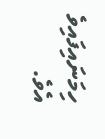ހިމަނައިފައިވެ އެވެ.